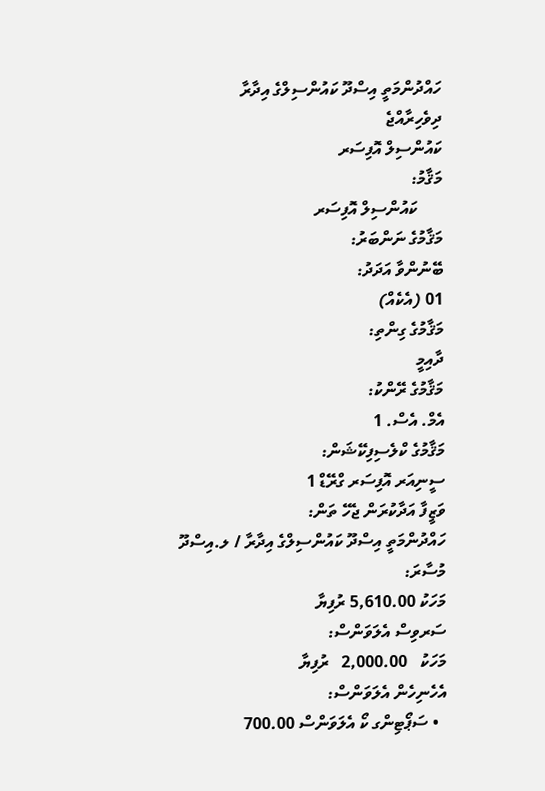ހައްދުންމަތީ އިސްދޫ ކައުންސިލްގެ އިދާރާ
ދިވެހިރާއްޖެ
ކައުންސިލް އޮފިސަރ
މަޤާމު:
      ކައުންސިލް އޮފިސަރ
މަޤާމުގެ ނަންބަރު:
ބޭނުންވާ އަދަދު:
01 (އެކެއް)
މަޤާމުގެ ގިންތި:
ދާއިމީ
މަޤާމުގެ ރޭންކު:
އެމް. އެސް. 1
މަޤާމުގެ ކްލެސިފިކޭޝަން:
ސީނިއަރ އޮފިސަރ ގްރޭޑް 1
ވަޒީފާ އަދާކުރަން ޖެހޭ ތަން:
ހައްދުންމަތީ އިސްދޫ ކައުންސިލްގެ އިދާރާ / ލ.އިސްދޫ
މުސާރަ:
މަހަކު 5,610.00 ރުފިޔާ
ސަރވިސް އެލަވަންސް:
މަހަކު   2,000.00   ރުފިޔާ
އެހެނިހެން އެލަވަންސް:
  • ސަޕޯޓިންގ ކޯ އެލަވަންސް 700.00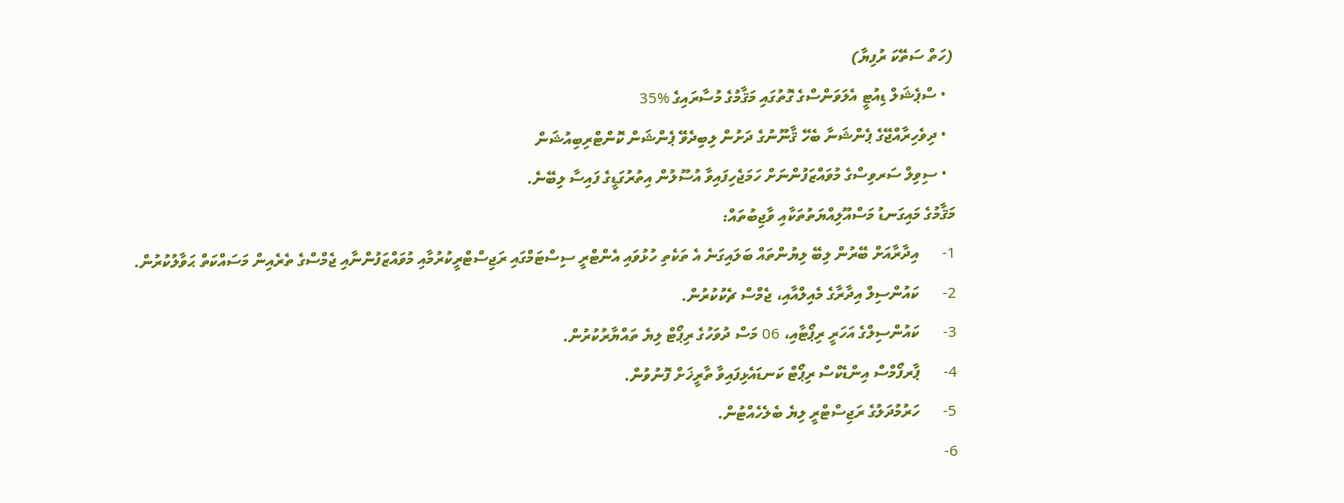(ހަތް ސަތޭކަ ރުފިޔާ)
  • ސްޕެޝަލް ޑިއުޓީ އެލަވަންސްގެ ގޮތުގައި މަޤާމުގެ މުސާރައިގެ %35
  • ދިވެހިރާއްޖޭގެ ޕެންޝަނާ ބެހޭ ޤާނޫނުގެ ދަށުން ލިބިދެވޭ ޕެންޝަން ކޮންޓްރިބިއުޝަން
  • ސިވިލް ސަރވިސްގެ މުވައްޒަފުންނަށް ހަމަޖެހިފައިވާ އުސޫލުން އިތުރުގަޑީގެ ފައިސާ ލިބޭނެ.
މަޤާމުގެ މައިގަނޑު މަސްއޫލިއްޔަތުތަކާއި ވާޖިބުތައް:
1-      އިދާރާއަށް ބޭރުން ލިބޭ ލިޔުންތައް ބަލައިގަނެ އެ ތަކެތި ހުޅުވައި އެންޓްރީ ސިސްޓަމްގައި ރަޖިސްޓްރީކުރުމާއި މުވައްޒަފުންނާއި ޖެމްސްގެ ތެރެއިން މަސައްކަތް ޙަވާލުކުރުން.
2-      ކައުންސިލް އިދާރާގެ މެއިލްއާއި، ޖެމްސް ޗެކުކުރުން.
3-      ކައުންސިލްގެ އަހަރީ ރިޕޯޓާއި، 06 މަސް ދުވަހުގެ ރިޕޯޓް ލިޔެ ތައްޔާރުކުރުން.
4-      ޕާރފޯމްސް އިންޑެކްސް ރިޕޯޓް ކަނޑައެޅިފައިވާ ތާރީޚަށް ފޮނުވުން.
5-      ހަރުމުދަލުގެ ރަޖިސްޓްރީ ލިޔެ ބެލެހެއްޓުން.
6-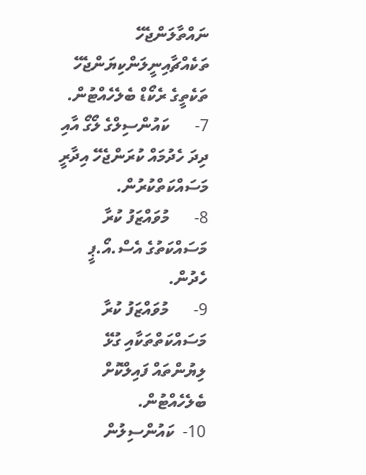ނައްތާލަންޖެހޭ ތަކެއްޗާއިނީލަންކިޔަންޖެހޭ ތަކެތީގެ ރެކޯޑް ބެލެހެއްޓުން.
7-      ކައުންސިލްގެ ލޯގޯ އާއި ދިދަ ހެދުމައް ކުރަންޖެހޭ އިދާރީ މަސައްކަތްކުރުން.
8-      މުވައްޒަފު ކުރާ މަސައްކަތުގެ އެސް.އޯ.ޕީ ހެދުން.
9-      މުވައްޒަފު ކުރާ މަސައްކަތްތަކާއި ގުޅޭ ލިޔުންތައް ފައިލްކޮށް ބެލެހެއްޓުން.
10-  ކައުންސިލުން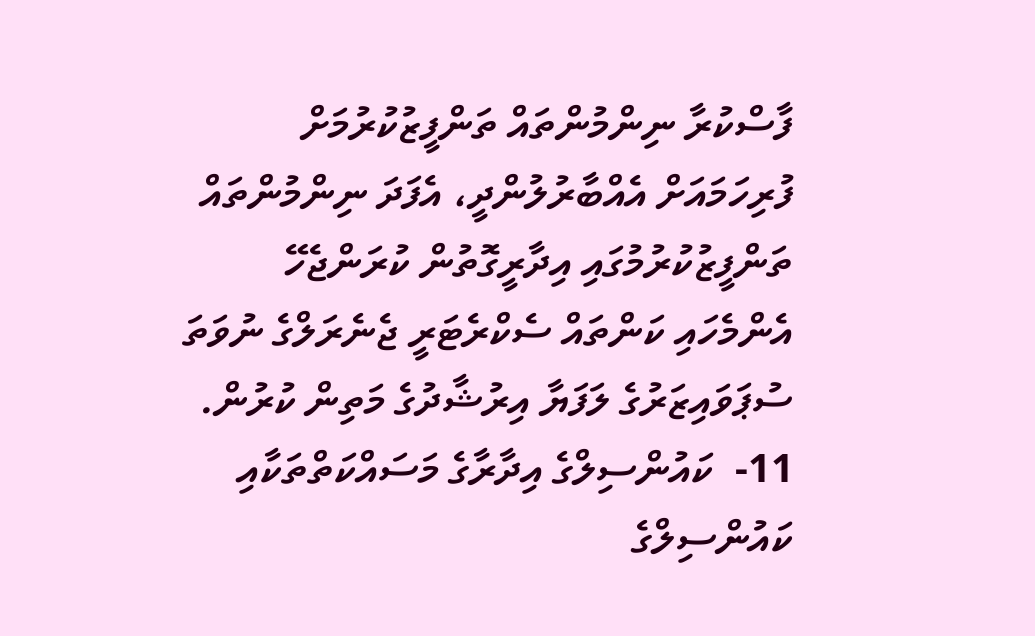ފާސްކުރާ ނިންމުންތައް ތަންފީޒުކުރުމަށް ފުރިހަމައަށް އެއްބާރުލުންދީ، އެފަދަ ނިންމުންތައް ތަންފީޒުކުރުމުގައި އިދާރީގޮތުން ކުރަންޖެހޭ އެންމެހައި ކަންތައް ސެކްރެޓަރީ ޖެނެރަލްގެ ނުވަތަ ސުޕަވައިޒަރުގެ ލަފަޔާ އިރުޝާދުގެ މަތިން ކުރުން.
11-  ކައުންސިލްގެ އިދާރާގެ މަސައްކަތްތަކާއި ކައުންސިލްގެ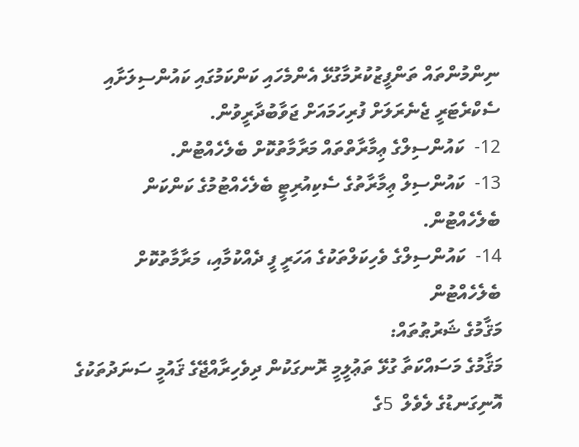ނިންމުންތައް ތަންފީޒުކުރުމާގުޅޭ އެންމެހައި ކަންކަމުގައި ކައުންސިލަށާއި ސެކްރެޓަރީ ޖެނެރަލަށް ފުރިހަމައަށް ޖަވާބުދާރީވުން.
12-  ކައުންސިލްގެ ޢިމާރާތްތައް މަރާމާތުކޮށް ބެލެހެއްޓުން.
13-  ކައުންސިލް ޢިމާރާތުގެ ސެކިއުރިޓީ ބެލެހެއްޓުމުގެ ކަންކަން ބެލެހެއްޓުން.
14-  ކައުންސިލްގެ ވެހިކަލްތަކުގެ އަހަރީ ފީ ދެއްކުމާއި، މަރާމާތުކޮށް ބެލެހެއްޓުން
މަޤާމުގެ ޝަރުޠުތައް:
މަޤާމުގެ މަސައްކަތާ ގުޅޭ ތަޢުލީމީ ރޮނގަކުން ދިވެހިރާއްޖޭގެ ޤައުމީ ސަނަދުތަކުގެ އޮނިގަނޑުގެ ލެވެލް  5ގެ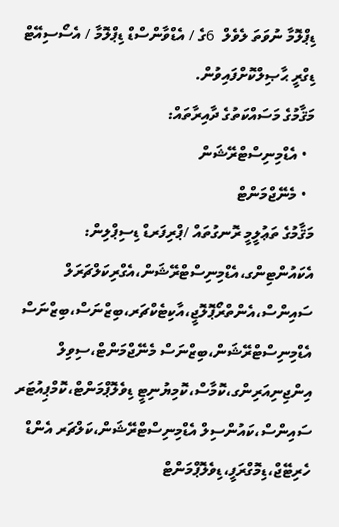ޑިޕްލޮމާ ނުވަތަ ލެވެލް  6ގެ / އެޑްވާންސްޑް ޑިޕްލޮމާ / އެސޯސިއޭޓް ޑިގްރީ ޙާޞިލްކޮށްފައިވުން.
މަޤާމުގެ މަސައްކަތުގެ ދާއިރާތައް:
  • އެޑްމިނިސްޓްރޭޝަން
  • މެނޭޖްމަންޓް
މަޤާމުގެ ތަޢުލީމީ ރޮނގުތައް /ޕްރިފަރޑް ޑިސިޕްލިން:
އެކައުންޓިންގ،އެޑްމިނިސްޓްރޭޝަން،އެގްރިކަލްޗަރަލް ސައިންސް،އެންތްރޯޕޮލޮޖީ،އާކިޓެކްޗަރ،ބިޒްނަސް،ބިޒްނަސް އެޑްމިނިސްޓްރޭޝަން،ބިޒްނަސް މެނޭޖްމަންޓް،ސިވިލް އިންޖިނިއަރިންގ،ކޮމާސް،ކޮމިޔުނިޓީ ޑިވެލޮޕްމަންޓް،ކޮމްޕިއުޓަރ ސައިންސް،ކައުންސިލް އެޑްމިނިސްޓްރޭޝަން،ކަލްޗަރ އެންޑް ހެރިޓޭޖް،ޑިމޮގްރަފީ،ޑިވެލޮޕްމަންޓް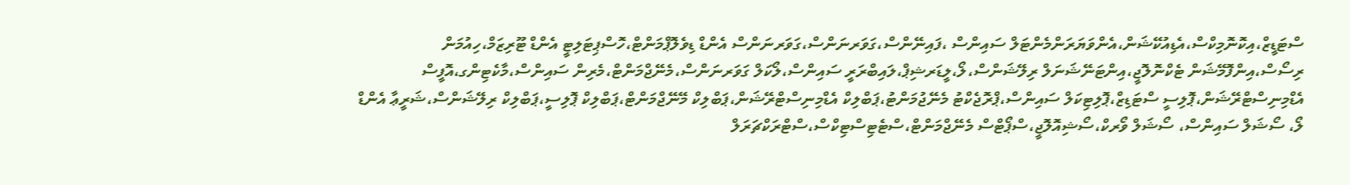ސްޓަޑީޒް،އިކޮނޮމިކްސް،އެޑިއުކޭޝަން،އެންވަޔަރަންމެންޓަލް ސައިންސް ،ފައިނޭންސް،ގަވަރނަންސް،ގަވަރނަންސް އެންޑް ޑިވެލޮޕްމަންޓް،ހޮސްޕިޓަލިޓީ އެންޑް ޓޫރިޒަމް،ހިއުމަން ރިސޯސް،އިންފޮމޭޝަން ޓެކްނޮލޮޖީ،އިންޓަނޭޝަނަލް ރިލޭޝަންސް،ލޯ،ލީޑަރޝިޕް،ލައިބްރަރީ ސައިންސް،ލޯކަލް ގަވަރނަންސް،މެނޭޖްމަންޓް،މެރިން ސައިންސް،މާކެޓިންގ،އޮފީސް އެޑްމިނިސްޓްރޭޝަން،ޕޮލިސީ ސްޓަޑިޒް،ޕޮލިޓިކަލް ސައިންސް،ޕްރޮޖެކްޓު މެނޭޖުމަންޓު،ޕަބްލިކް އެޑްމިނިސްޓްރޭޝަން،ޕަބްލިކް މޭނޭޖްމަންޓް،ޕަބްލިކް ޕޮލިސީ،ޕަބްލިކް ރިލޭޝަންސް،ޝަރީޢާ އެންޑް ލޯ، ސޯޝަލް ސައިންސް، ސޯޝަލް ވޯރކް،ސޯޝިއޮލޮޖީ،ސްޕޯޓްސް މެނޭޖްމަންޓް،ސްޓެޓިސްޓިކްސް،ސްޓްރަކްޗަރަލް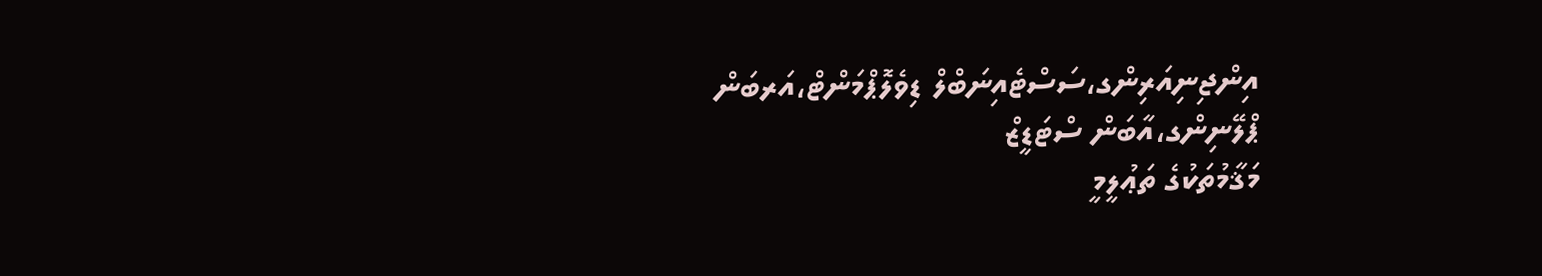އިންޖިނިއަރިންގ،ސަސްޓެއިނަބްލް ޑިވެލޮޕްމަންޓް،އަރބަން ޕްލޭނިންގ،އާބަން ސްޓަޑީޒް
މަޤާމުތަކުގެ ތަޢުލީމީ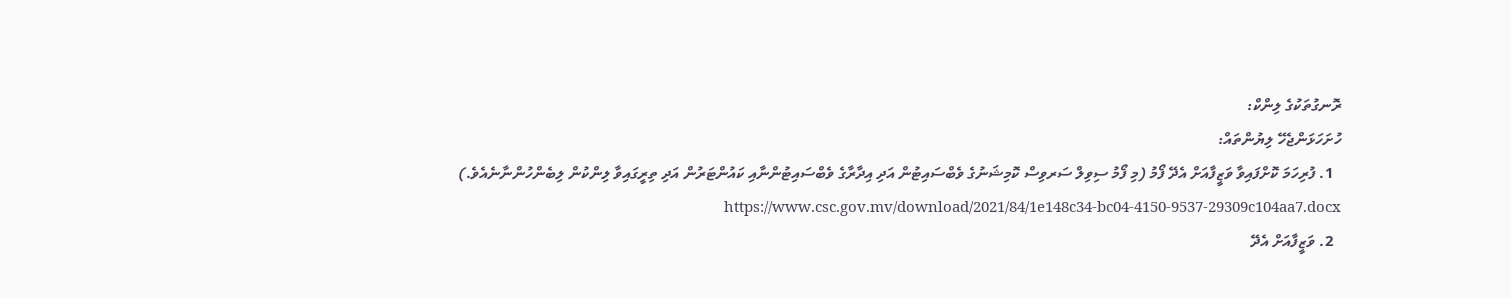ރޮނގުތަކުގެ ލިންކް:
ހުށަހަޅަންޖެހޭ ލިޔުންތައް:
  1. ފުރިހަމަ ކޮށްފައިވާ ވަޒީފާއަށް އެދޭ ފޯމު (މި ފޯމު ސިވިލް ސަރވިސް ކޮމިޝަނުގެ ވެބްސައިޓުން އަދި އިދާރާގެ ވެބްސައިޓުންނާއި ކައުންޓަރުން އަދި ތިރީގައިވާ ލިންކުން ލިބެންހުންނާނެއެވެ.)  https://www.csc.gov.mv/download/2021/84/1e148c34-bc04-4150-9537-29309c104aa7.docx
  2. ވަޒީފާއަށް އެދޭ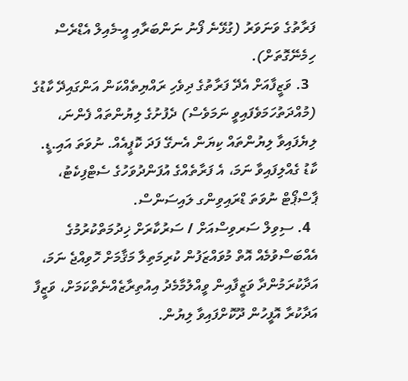ފަރާތުގެ ވަނަވަރު (ގުޅޭނެ ފޯނު ނަންބަރާއި އީ-މެއިލް އެޑްރެސް ހިމެނޭގޮތަށް).
  3. ވަޒީފާއަށް އެދޭ ފަރާތުގެ ދިވެހި ރައްޔިތެއްކަން އަންގައިދޭ ކާޑުގެ (މުއްދަތުހަމަވެފައިވީ ނަމަވެސް) ދެފުށުގެ ލިޔުންތައް ފެންނަ، ލިޔެފައިވާ ލިޔުންތައް ކިޔަން އެނގޭ ފަދަ ކޮޕީއެއް. ނުވަތަ އައި.ޑީ. ކާޑު ގެއްލިފައިވާ ނަމަ، އެ ފަރާތެއްގެ އުފަންދުވަހުގެ ސެޓްފިކެޓު، ޕާސްޕޯޓް ނުވަތަ ޑްރައިވިންގ ލައިސަންސް.
  4. ސިވިލް ސަރވިސްއަށް / ސަރުކާރަށް ޚިދުމަތްކުރުމުގެ އެއްބަސްވުމެއް އޮތް މުވައްޒަފުން ކުރިމަތިލާ މަޤާމަށް ހޮވިއްޖެ ނަމަ، އަދާކުރަމުންދާ ވަޒީފާއިން ވީއްލުމާމެދު އިއުތިރާޒެއްނެތްކަމަށް، ވަޒީފާ އަދާކުރާ އޮފީހުން ދޫކޮށްފައިވާ ލިޔުން.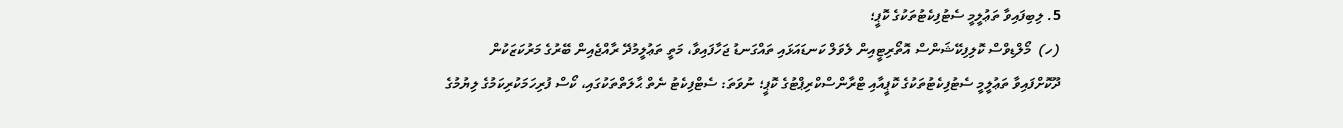5. ލިބިފައިވާ ތަޢުލީމީ ސެޓުފިކެޓުތަކުގެ ކޮޕީ؛
(ހ)  މޯލްޑިވްސް ކޮލިފިކޭޝަންސް އޮތޯރިޓީއިން ލެވަލް ކަނޑައަޅައި ތައްގަނޑު ޖަހާފައިވާ، މަތީ ތަޢުލީމުދޭ ރާއްޖެއިން ބޭރުގެ މަރުކަޒަކުން ދޫކޮށްފައިވާ ތަޢުލީމީ ސެޓުފިކެޓުތަކުގެ ކޮޕީއާއި ޓްރާންސްކްރިޕްޓުގެ ކޮޕީ؛ ނުވަތަ: ސެޓްފިކެޓު ނެތް ޙާލަތްތަކުގައި، ކޯސް ފުރިހަމަކުރިކަމުގެ ލިޔުމުގެ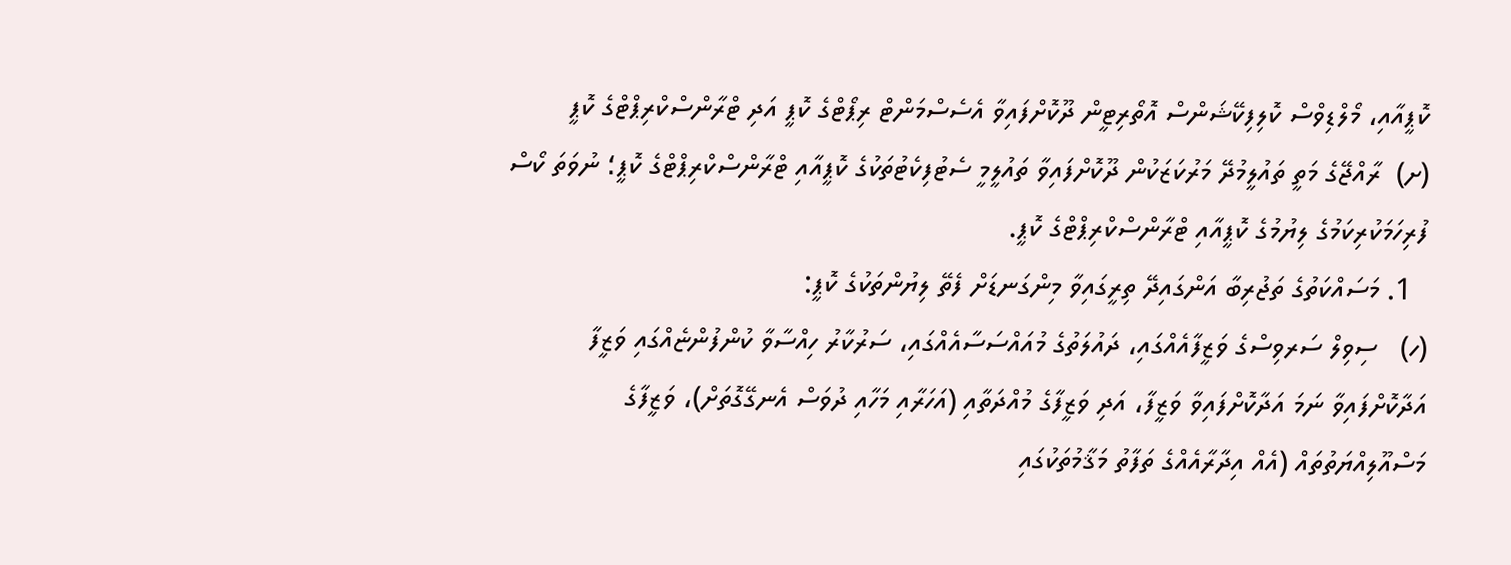ކޮޕީއާއި، މޯލްޑިވްސް ކޮލިފިކޭޝަންސް އޮތޯރިޓީން ދޫކޮށްފައިވާ އެސެސްމަންޓް ރިޕޯޓްގެ ކޮޕީ އަދި ޓްރާންސްކްރިޕްޓްގެ ކޮޕީ
(ށ)  ރާއްޖޭގެ މަތީ ތައުލީމުދޭ މަރުކަޒަކުން ދޫކޮށްފައިވާ ތައުލީމީ ސެޓުފިކެޓުތަކުގެ ކޮޕީއާއި ޓްރާންސްކްރިޕްޓްގެ ކޮޕީ؛ ނުވަތަ ކޯސް ފުރިހަމަކުރިކަމުގެ ލިޔުމުގެ ކޮޕީއާއި ޓްރާންސްކްރިޕްޓްގެ ކޮޕީ.
  1. މަސައްކަތުގެ ތަޖުރިބާ އަންގައިދޭ ތިރީގައިވާ މިންގަނޑަށް ފެތޭ ލިޔުންތަކުގެ ކޮޕީ:
(ހ)   ސިވިލް ސަރވިސްގެ ވަޒީފާއެއްގައި، ދައުލަތުގެ މުއައްސަސާއެއްގައި، ސަރުކާރު ހިއްސާވާ ކުންފުންޏެއްގައި ވަޒީފާ އަދާކޮށްފައިވާ ނަމަ އަދާކޮށްފައިވާ ވަޒީފާ، އަދި ވަޒީފާގެ މުއްދަތާއި (އަހަރާއި މަހާއި ދުވަސް އެނގޭގޮތަށް)، ވަޒީފާގެ މަސްއޫލިއްޔަތުތައް (އެއް އިދާރާއެއްގެ ތަފާތު މަޤާމުތަކުގައި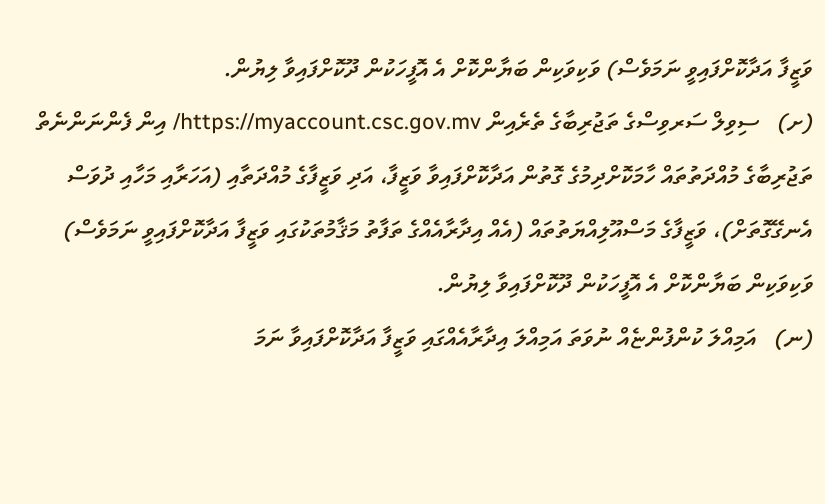ވަޒީފާ އަދާކޮށްފައިވީ ނަމަވެސް) ވަކިވަކިން ބަޔާންކޮށް އެ އޮފީހަކުން ދޫކޮށްފައިވާ ލިޔުން.
(ށ)   ސިވިލް ސަރވިސްގެ ތަޖުރިބާގެ ތެރެއިން https://myaccount.csc.gov.mv/ އިން ފެންނަންނެތް ތަޖުރިބާގެ މުއްދަތުތައް ހާމަކޮށްދިމުގެ ގޮތުން އަދާކޮށްފައިވާ ވަޒީފާ، އަދި ވަޒީފާގެ މުއްދަތާއި (އަހަރާއި މަހާއި ދުވަސް އެނގޭގޮތަށް)، ވަޒީފާގެ މަސްއޫލިއްޔަތުތައް (އެއް އިދާރާއެއްގެ ތަފާތު މަޤާމުތަކުގައި ވަޒީފާ އަދާކޮށްފައިވީ ނަމަވެސް) ވަކިވަކިން ބަޔާންކޮށް އެ އޮފީހަކުން ދޫކޮށްފައިވާ ލިޔުން.
(ނ)   އަމިއްލަ ކުންފުންޏެއް ނުވަތަ އަމިއްލަ އިދާރާއެއްގައި ވަޒީފާ އަދާކޮށްފައިވާ ނަމަ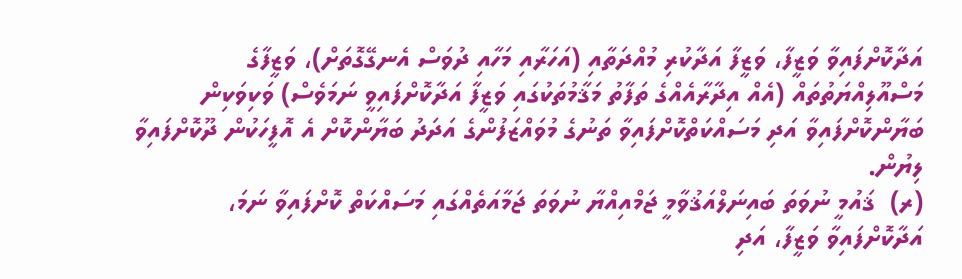އަދާކޮށްފައިވާ ވަޒީފާ، ވަޒީފާ އަދާކުރި މުއްދަތާއި (އަހަރާއި މަހާއި ދުވަސް އެނގޭގޮތަށް)، ވަޒީފާގެ މަސްއޫލިއްޔަތުތައް (އެއް އިދާރާއެއްގެ ތަފާތު މަޤާމުތަކުގައި ވަޒީފާ އަދާކޮށްފައިވީ ނަމަވެސް) ވަކިވަކިން ބަޔާންކޮށްފައިވާ އަދި މަސައްކަތްކޮށްފައިވާ ތަނުގެ މުވައްޒަފުންގެ އަދަދު ބަޔާންކޮށް އެ އޮފީހަކުން ދޫކޮށްފައިވާ ލިޔުން.
(ރ)  ޤައުމީ ނުވަތަ ބައިނަލްއަޤުވާމީ ޖަމްއިއްޔާ ނުވަތަ ޖަމާއަތެއްގައި މަސައްކަތް ކޮށްފައިވާ ނަމަ، އަދާކޮށްފައިވާ ވަޒީފާ، އަދި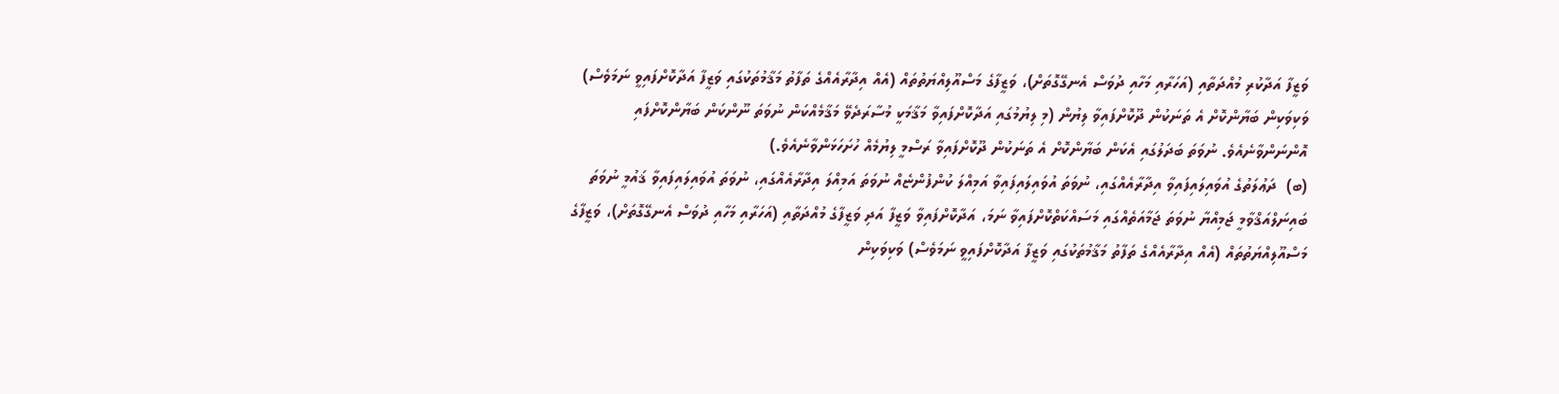ވަޒީފާ އަދާކުރި މުއްދަތާއި (އަހަރާއި މަހާއި ދުވަސް އެނގޭގޮތަށް)، ވަޒީފާގެ މަސްއޫލިއްޔަތުތައް (އެއް އިދާރާއެއްގެ ތަފާތު މަޤާމުތަކުގައި ވަޒީފާ އަދާކޮށްފައިވީ ނަމަވެސް) ވަކިވަކިން ބަޔާންކޮށް އެ ތަނަކުން ދޫކޮށްފައިވާ ލިޔުން (މި ލިޔުމުގައި އަދާކޮށްފައިވާ މަޤާމަކީ މުސާރަދެވޭ މަޤާމެއްކަން ނުވަތަ ނޫންކަން ބަޔާންކޮށްފައި އޮންނަންވާނެއެވެ. ނުވަތަ ބަދަލުގައި އެކަން ބަޔާންކޮށް އެ ތަނަކުން ދޫކޮށްފައިވާ ރަސްމީ ލިޔުމެއް ހުށަހަޅަންވާނެއެވެ.)
(ބ)  ދަޢުލަތުގެ އުވައިލައިފައިވާ އިދާރާއެއްގައި، ނުވަތަ އުވައިލައިފައިވާ އަމިއްލަ ކުންފުންޏެއް ނުވަތަ އަމިއްލަ އިދާރާއެއްގައި، ނުވަތަ އުވައިލައިފައިވާ ޤައުމީ ނުވަތަ ބައިނަލްއަޤްވާމީ ޖަމިއްޔާ ނުވަތަ ޖަމާއަތެއްގައި މަސައްކަތްކޮށްފައިވާ ނަމަ، އަދާކޮށްފައިވާ ވަޒީފާ އަދި ވަޒީފާގެ މުއްދަތާއި (އަހަރާއި މަހާއި ދުވަސް އެނގޭގޮތަށް)، ވަޒީފާގެ މަސްއޫލިއްޔަތުތައް (އެއް އިދާރާއެއްގެ ތަފާތު މަޤާމުތަކުގައި ވަޒީފާ އަދާކޮށްފައިވީ ނަމަވެސް) ވަކިވަކިން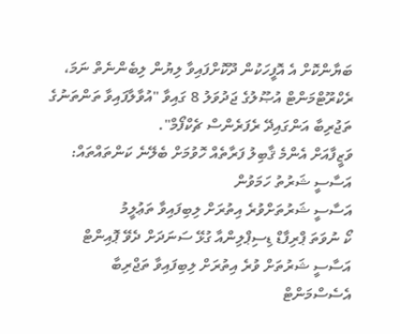ބަޔާންކޮށް އެ އޮފީހަކުން ދޫކޮށްފައިވާ ލިޔުން ލިބެންނެތް ނަމަ، ރެކްރޫޓްމަންޓް އުޞޫލުގެ ޖަދުވަލު 8 ގައިވާ "އުވާލާފައިވާ ތަންތަނުގެ ތަޖުރިބާ އަންގައިދޭ ރެފަރެންސް ޗެކްފޯމް".
ވަޒީފާއަށް އެންމެ ޤާބިލު ފަރާތެއް ހޮވުމަށް ބެލޭނެ ކަންތައްތައް:
އަސާސީ ޝަރުތު ހަމަވުން
އަސާސީ ޝަރުތަށްވުރެ އިތުރަށް ލިބިފައިވާ ތަޢުލީމު
ކޯ ނުވަތަ ޕްރިފާޑް ޑިސިޕްލިންއާ ގުޅޭ ސަނަދަށް ދެވޭ ޕޮއިންޓް
އަސާސީ ޝަރުތަށް ވުރެ އިތުރަށް ލިބިފައިވާ ތަޖްރިބާ
އެސެސްމަންޓް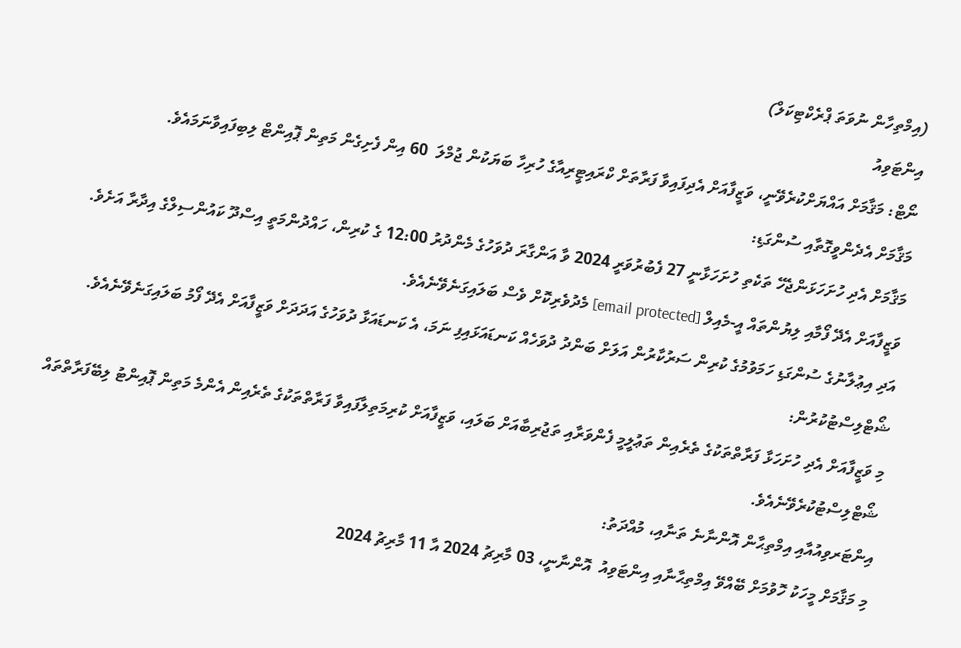(އިމްތިހާން ނުވަތަ ޕްރެކްޓިކަލް)
އިންޓަވިއު
ނޯޓް: މަޤާމަށް އައްޔަށްކުރެވޭނީ، ވަޒީފާއަށް އެދިފައިވާ ފަރާތަށް ކްރައިޓީރިއާގެ ހުރިހާ ބަޔަކުން ޖުމްލަ  60 އިން ފެށިގެން މަތިން ޕޮއިންޓް ލިބިފައިވާނަމައެވެ.
މަޤާމަށް އެދެންވީގޮތާއި ސުންގަޑި:
މަޤާމަށް އެދި ހުށަހަޅަންޖެހޭ ތަކެތި ހުށަހަޅާނީ 27 ފެބުރުވަރީ 2024 ވާ އަންގާރަ ދުވަހުގެ މެންދުރު 12:00 ގެ ކުރިން، ހައްދުންމަތީ އިސްދޫ ކައުންސިލްގެ އިދާރާ އަށެވެ. ވަޒީފާއަށް އެދޭ ފޯމާއި ލިޔުންތައް އީ-މެއިލް [email protected] މެދުވެރިކޮށް ވެސް ބަލައިގަނެވޭނެއެވެ.
އަދި އިޢުލާނުގެ ސުންގަޑި ހަމަވުމުގެ ކުރިން ސަރުކާރުން އަލަށް ބަންދު ދުވަހެއް ކަނޑައަޅައިފި ނަމަ، އެ ކަނޑައަޅާ ދުވަހުގެ އަދަދަށް ވަޒީފާއަށް އެދޭ ފޯމު ބަލައިގަނެވޭނެއެވެ.
ޝޯޓްލިސްޓުކުރުން:
މި ވަޒީފާއަށް އެދި ހުށަހަޅާ ފަރާތްތަކުގެ ތެރެއިން ތަޢުލީމީ ފެންވަރާއި ތަޖުރިބާއަށް ބަލައި، ވަޒީފާއަށް ކުރިމަތިލާފައިވާ ފަރާތްތަކުގެ ތެރެއިން އެންމެ މަތިން ޕޮއިންޓު ލިބޭފަރާތްތައް ޝޯޓްލިސްޓުކުރެވޭނެއެވެ.
އިންޓަރވިއުއާއި އިމްތިޙާން އޮންނާނެ ތަނާއި، މުއްދަތު:
މި މަޤާމަށް މީހަކު ހޮވުމަށް ބޭއްވޭ އިމްތިޙާނާއި އިންޓަވިއު  އޮންނާނީ، 03 މާރިޗު 2024 އާ 11 މާރިޗު 2024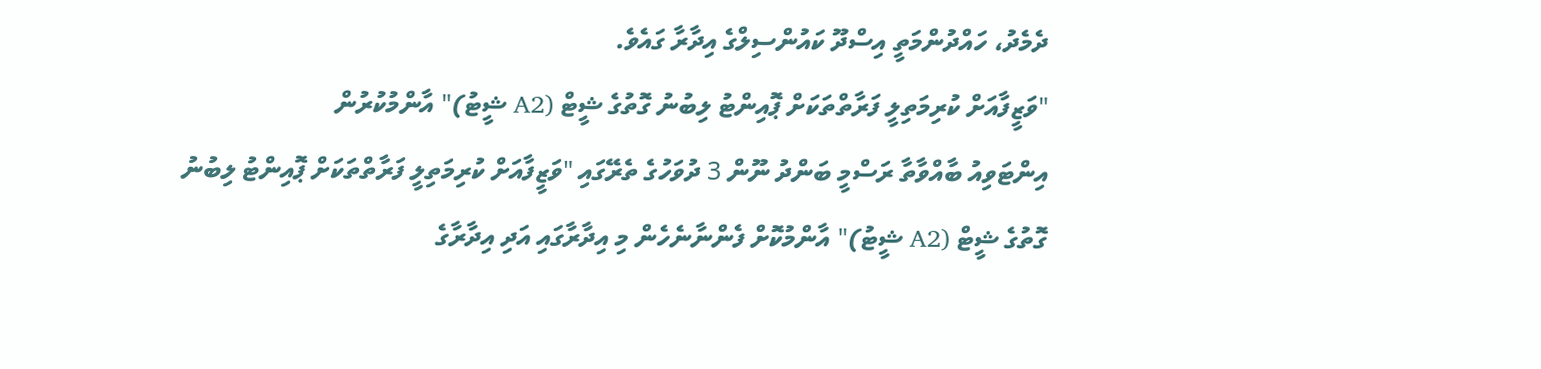ދެމެދު، ހައްދުންމަތީ އިސްދޫ ކައުންސިލްގެ އިދާރާ ގައެވެ.
"ވަޒީފާއަށް ކުރިމަތިލީ ފަރާތްތަކަށް ޕޮއިންޓު ލިބުނު ގޮތުގެ ޝީޓް (A2 ޝީޓު)" އާންމުކުރުން
އިންޓަވިއު ބާއްވާތާ ރަސްމީ ބަންދު ނޫން 3 ދުވަހުގެ ތެރޭގައި "ވަޒީފާއަށް ކުރިމަތިލީ ފަރާތްތަކަށް ޕޮއިންޓު ލިބުނު ގޮތުގެ ޝީޓް (A2 ޝީޓު)" އާންމުކޮށް ފެންނާނެހެން މި އިދާރާގައި އަދި އިދާރާގެ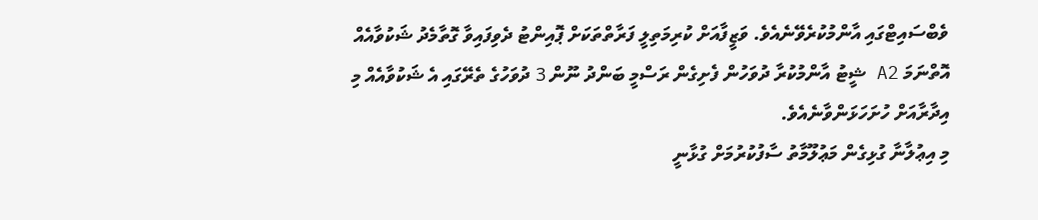ވެބްސައިޓްގައި އާންމުކުރެވޭނެއެވެ. ވަޒީފާއަށް ކުރިމަތިލީ ފަރާތްތަކަށް ޕޮއިންޓު ދެވިފައިވާ ގޮތާމެދު ޝަކުވާއެއް އޮތްނަމަ A2 ޝީޓު އާންމުކުރާ ދުވަހުން ފެށިގެން ރަސްމީ ބަންދު ނޫން 3 ދުވަހުގެ ތެރޭގައި އެ ޝަކުވާއެއް މި އިދާރާއަށް ހުށަހަޅަންވާނެއެވެ.
މި އިޢުލާނާ ގުޅިގެން މަޢުލޫމާތު ސާފުކުރުމަށް ގުޅާނީ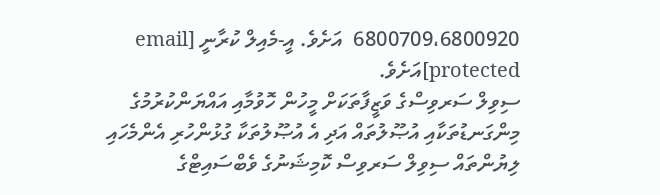6800709،6800920  އަށެވެ. އީ-މެއިލް ކުރާނީ [email protected]އަށެވެ.
ސިވިލް ސަރވިސްގެ ވަޒީފާތަކަށް މީހުން ހޮވުމާއި އައްޔަންކުރުމުގެ މިންގަނޑުތަކާއި އުޞޫލުތައް އަދި އެ އުޞޫލުތަކާ ގުޅުންހުރި އެންމެހައި ލިޔުންތައް ސިވިލް ސަރވިސް ކޮމިޝަނުގެ ވެބްސައިޓްގެ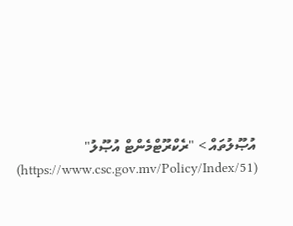އުޞޫލުތައް > "ރެކްރޫޓްމެންޓް އުޞޫލު" (https://www.csc.gov.mv/Policy/Index/51)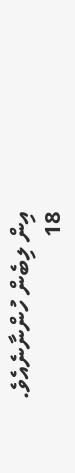އިން ލިބެން ހުންނާނެއެވެ.
18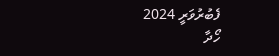ފެބުރުވަރީ 2024
ހޯދާ